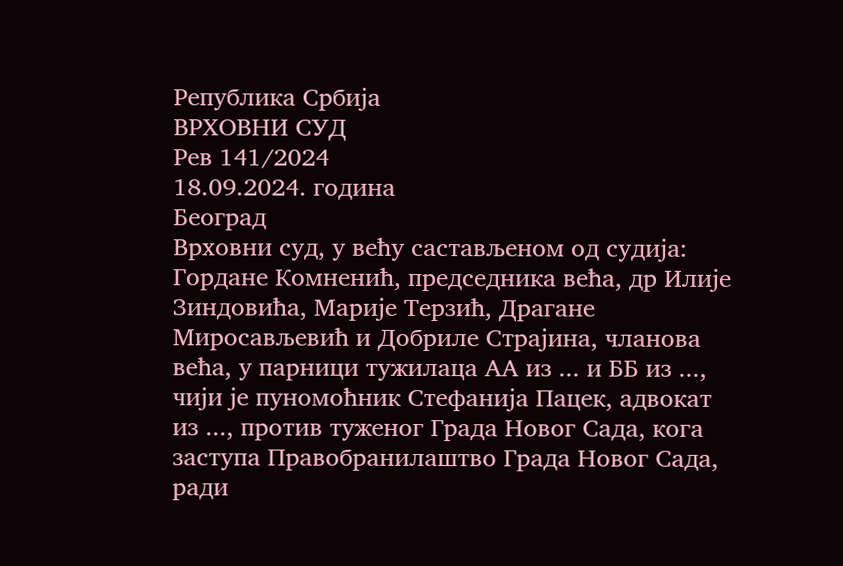Република Србија
ВРХОВНИ СУД
Рев 141/2024
18.09.2024. година
Београд
Врховни суд, у већу састављеном од судија: Гордане Комненић, председника већа, др Илије Зиндовића, Марије Терзић, Драгане Миросављевић и Добриле Страјина, чланова већа, у парници тужилаца АА из ... и ББ из ..., чији је пуномоћник Стефанија Пацек, адвокат из ..., против туженог Града Новог Сада, кога заступа Правобранилаштво Града Новог Сада, ради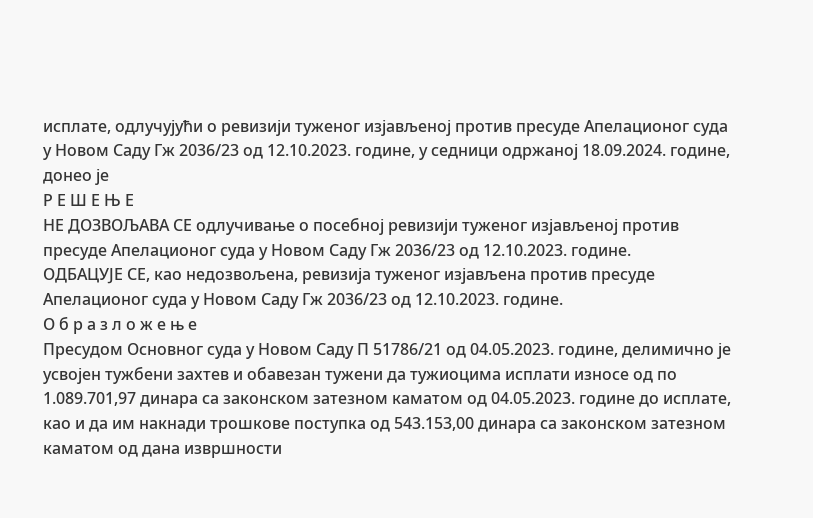исплате, одлучујући о ревизији туженог изјављеној против пресуде Апелационог суда у Новом Саду Гж 2036/23 од 12.10.2023. године, у седници одржаној 18.09.2024. године, донео је
Р Е Ш Е Њ Е
НЕ ДОЗВОЉАВА СЕ одлучивање о посебној ревизији туженог изјављеној против пресуде Апелационог суда у Новом Саду Гж 2036/23 од 12.10.2023. године.
ОДБАЦУЈЕ СЕ, као недозвољена, ревизија туженог изјављена против пресуде Апелационог суда у Новом Саду Гж 2036/23 од 12.10.2023. године.
О б р а з л о ж е њ е
Пресудом Основног суда у Новом Саду П 51786/21 од 04.05.2023. године, делимично је усвојен тужбени захтев и обавезан тужени да тужиоцима исплати износе од по 1.089.701,97 динара са законском затезном каматом од 04.05.2023. године до исплате, као и да им накнади трошкове поступка од 543.153,00 динара са законском затезном каматом од дана извршности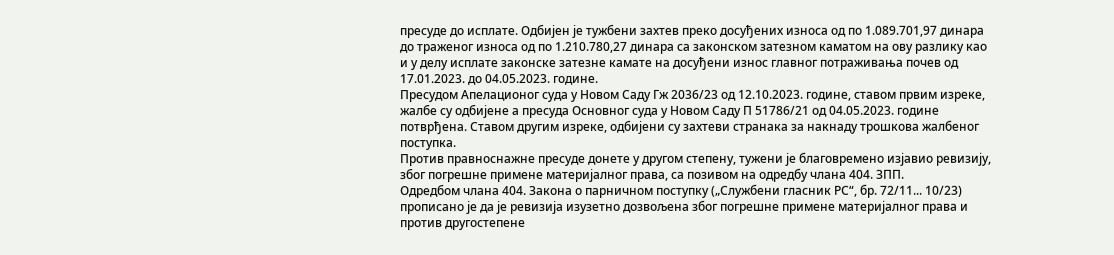пресуде до исплате. Одбијен је тужбени захтев преко досуђених износа од по 1.089.701,97 динара до траженог износа од по 1.210.780,27 динара са законском затезном каматом на ову разлику као и у делу исплате законске затезне камате на досуђени износ главног потраживања почев од 17.01.2023. до 04.05.2023. године.
Пресудом Апелационог суда у Новом Саду Гж 2036/23 од 12.10.2023. године, ставом првим изреке, жалбе су одбијене а пресуда Основног суда у Новом Саду П 51786/21 од 04.05.2023. године потврђена. Ставом другим изреке, одбијени су захтеви странака за накнаду трошкова жалбеног поступка.
Против правноснажне пресуде донете у другом степену, тужени је благовремено изјавио ревизију, због погрешне примене материјалног права, са позивом на одредбу члана 404. ЗПП.
Одредбом члана 404. Закона о парничном поступку („Службени гласник РС“, бр. 72/11... 10/23) прописано је да је ревизија изузетно дозвољена због погрешне примене материјалног права и против другостепене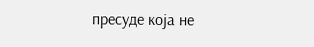пресуде која не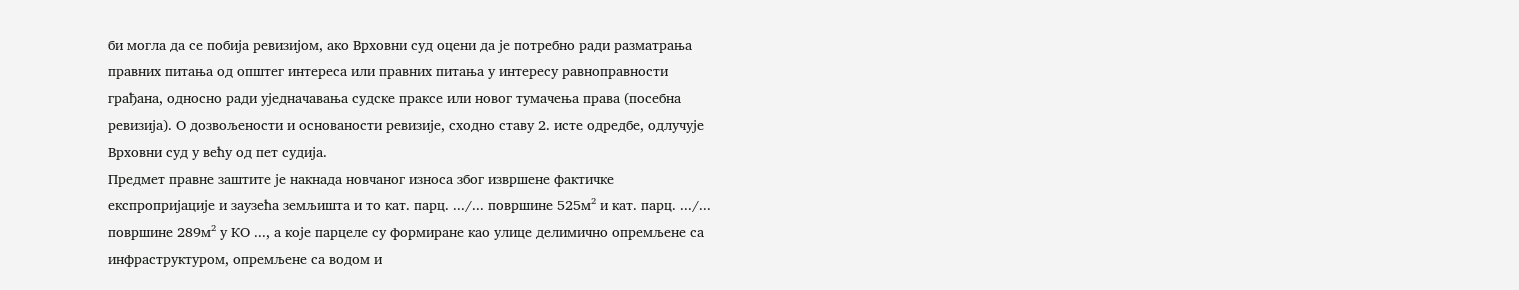би могла да се побија ревизијом, ако Врховни суд оцени да је потребно ради разматрања правних питања од општег интереса или правних питања у интересу равноправности грађана, односно ради уједначавања судске праксе или новог тумачења права (посебна ревизија). О дозвољености и основаности ревизије, сходно ставу 2. исте одредбе, одлучује Врховни суд у већу од пет судија.
Предмет правне заштите је накнада новчаног износа због извршене фактичке експропријације и заузећа земљишта и то кат. парц. .../... површине 525м² и кат. парц. .../... површине 289м² у КО ..., а које парцеле су формиране као улице делимично опремљене са инфраструктуром, опремљене са водом и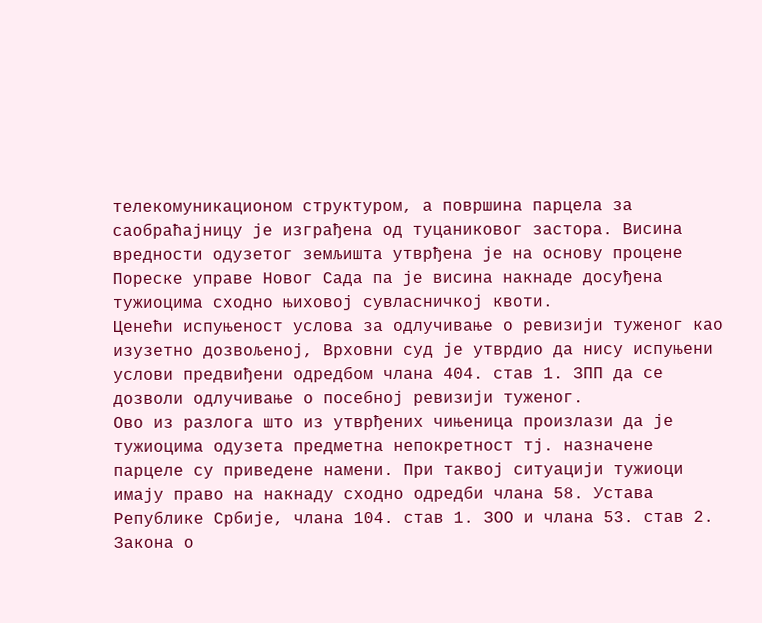телекомуникационом структуром, а површина парцела за саобраћајницу је изграђена од туцаниковог застора. Висина вредности одузетог земљишта утврђена је на основу процене Пореске управе Новог Сада па је висина накнаде досуђена тужиоцима сходно њиховој сувласничкој квоти.
Ценећи испуњеност услова за одлучивање о ревизији туженог као изузетно дозвољеној, Врховни суд је утврдио да нису испуњени услови предвиђени одредбом члана 404. став 1. ЗПП да се дозволи одлучивање о посебној ревизији туженог.
Ово из разлога што из утврђених чињеница произлази да је тужиоцима одузета предметна непокретност тј. назначене парцеле су приведене намени. При таквој ситуацији тужиоци имају право на накнаду сходно одредби члана 58. Устава Републике Србије, члана 104. став 1. ЗОО и члана 53. став 2. Закона о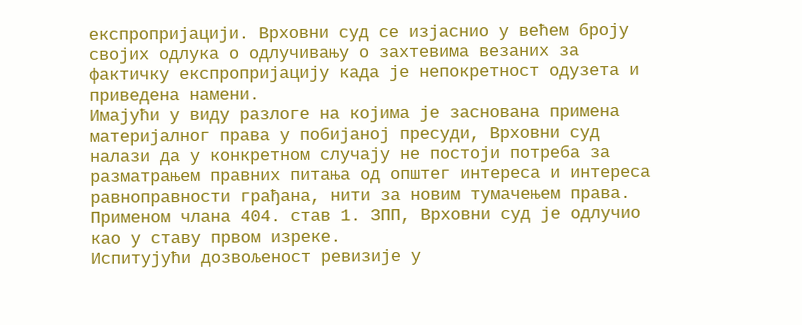експропријацији. Врховни суд се изјаснио у већем броју својих одлука о одлучивању о захтевима везаних за фактичку експропријацију када је непокретност одузета и приведена намени.
Имајући у виду разлоге на којима је заснована примена материјалног права у побијаној пресуди, Врховни суд налази да у конкретном случају не постоји потреба за разматрањем правних питања од општег интереса и интереса равноправности грађана, нити за новим тумачењем права.
Применом члана 404. став 1. ЗПП, Врховни суд је одлучио као у ставу првом изреке.
Испитујући дозвољеност ревизије у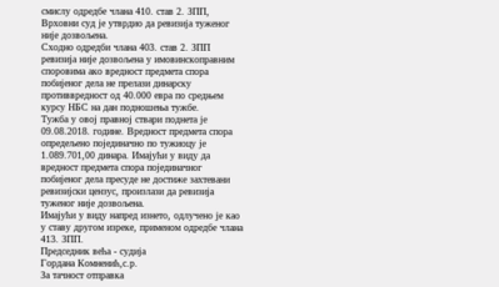смислу одредбе члана 410. став 2. ЗПП, Врховни суд је утврдио да ревизија туженог није дозвољена.
Сходно одредби члана 403. став 2. ЗПП ревизија није дозвољена у имовинскоправним споровима ако вредност предмета спора побијеног дела не прелази динарску противвредност од 40.000 евра по средњем курсу НБС на дан подношења тужбе.
Тужба у овој правној ствари поднета је 09.08.2018. године. Вредност предмета спора опредељено појединачно по тужиоцу је 1.089.701,00 динара. Имајући у виду да вредност предмета спора појединачног побијеног дела пресуде не достиже захтевани ревизијски цензус, произлази да ревизија туженог није дозвољена.
Имајући у виду напред изнето, одлучено је као у ставу другом изреке, применом одредбе члана 413. ЗПП.
Председник већа - судија
Гордана Комненић,с.р.
За тачност отправка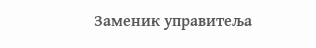Заменик упрaвитеља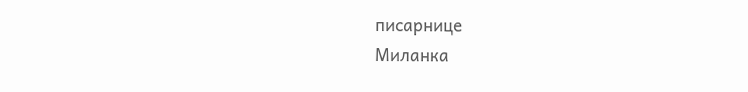писарнице
Миланка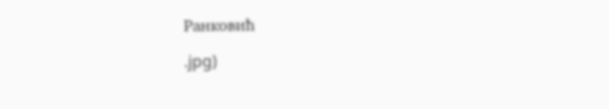Ранковић

.jpg)